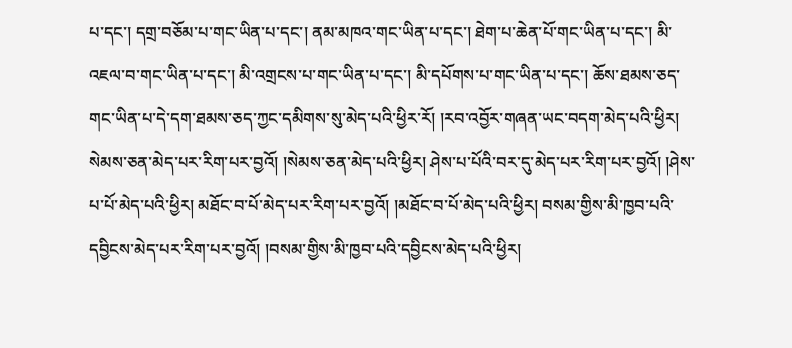པ་དང་། དགྲ་བཅོམ་པ་གང་ཡིན་པ་དང་། ནམ་མཁའ་གང་ཡིན་པ་དང་། ཐེག་པ་ཆེན་པོ་གང་ཡིན་པ་དང་། མི་འཇལ་བ་གང་ཡིན་པ་དང་། མི་འགྲངས་པ་གང་ཡིན་པ་དང་། མི་དཔོགས་པ་གང་ཡིན་པ་དང་། ཆོས་ཐམས་ཅད་གང་ཡིན་པ་དེ་དག་ཐམས་ཅད་ཀྱང་དམིགས་སུ་མེད་པའི་ཕྱིར་རོ། །རབ་འབྱོར་གཞན་ཡང་བདག་མེད་པའི་ཕྱིར། སེམས་ཅན་མེད་པར་རིག་པར་བྱའོ། །སེམས་ཅན་མེད་པའི་ཕྱིར། ཤེས་པ་པོའི་བར་དུ་མེད་པར་རིག་པར་བྱའོ། །ཤེས་པ་པོ་མེད་པའི་ཕྱིར། མཐོང་བ་པོ་མེད་པར་རིག་པར་བྱའོ། །མཐོང་བ་པོ་མེད་པའི་ཕྱིར། བསམ་གྱིས་མི་ཁྱབ་པའི་དབྱིངས་མེད་པར་རིག་པར་བྱའོ། །བསམ་གྱིས་མི་ཁྱབ་པའི་དབྱིངས་མེད་པའི་ཕྱིར།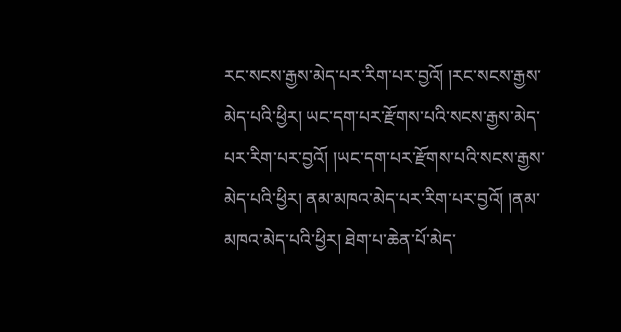རང་སངས་རྒྱས་མེད་པར་རིག་པར་བྱའོ། །རང་སངས་རྒྱས་མེད་པའི་ཕྱིར། ཡང་དག་པར་རྫོགས་པའི་སངས་རྒྱས་མེད་པར་རིག་པར་བྱའོ། །ཡང་དག་པར་རྫོགས་པའི་སངས་རྒྱས་མེད་པའི་ཕྱིར། ནམ་མཁའ་མེད་པར་རིག་པར་བྱའོ། །ནམ་མཁའ་མེད་པའི་ཕྱིར། ཐེག་པ་ཆེན་པོ་མེད་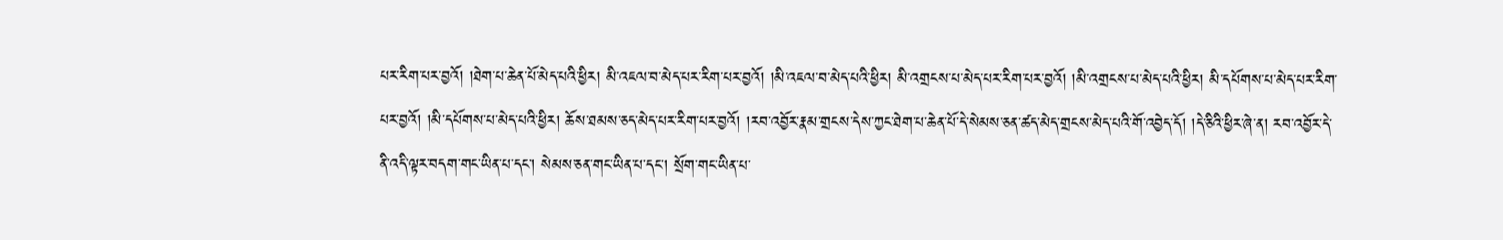པར་རིག་པར་བྱའོ། །ཐེག་པ་ཆེན་པོ་མེད་པའི་ཕྱིར། མི་འཇལ་བ་མེད་པར་རིག་པར་བྱའོ། །མི་འཇལ་བ་མེད་པའི་ཕྱིར། མི་འགྲངས་པ་མེད་པར་རིག་པར་བྱའོ། །མི་འགྲངས་པ་མེད་པའི་ཕྱིར། མི་དཔོགས་པ་མེད་པར་རིག་པར་བྱའོ། །མི་དཔོགས་པ་མེད་པའི་ཕྱིར། ཆོས་ཐམས་ཅད་མེད་པར་རིག་པར་བྱའོ། །རབ་འབྱོར་རྣམ་གྲངས་དེས་ཀྱང་ཐེག་པ་ཆེན་པོ་དེ་སེམས་ཅན་ཚད་མེད་གྲངས་མེད་པའི་གོ་འབྱེད་དོ། །དེ་ཅིའི་ཕྱིར་ཞེ་ན། རབ་འབྱོར་དེ་ནི་འདི་ལྟར་བདག་གང་ཡིན་པ་དང་། སེམས་ཅན་གང་ཡིན་པ་དང་། སྲོག་གང་ཡིན་པ་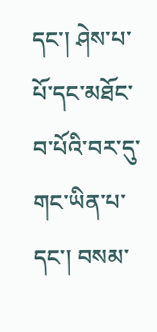དང་། ཤེས་པ་པོ་དང་མཐོང་བ་པོའི་བར་དུ་གང་ཡིན་པ་དང་། བསམ་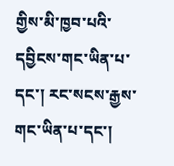གྱིས་མི་ཁྱབ་པའི་དབྱིངས་གང་ཡིན་པ་དང་། རང་སངས་རྒྱས་གང་ཡིན་པ་དང་།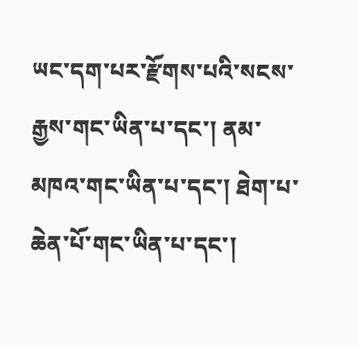ཡང་དག་པར་རྫོགས་པའི་སངས་རྒྱས་གང་ཡིན་པ་དང་། ནམ་མཁའ་གང་ཡིན་པ་དང་། ཐེག་པ་ཆེན་པོ་གང་ཡིན་པ་དང་།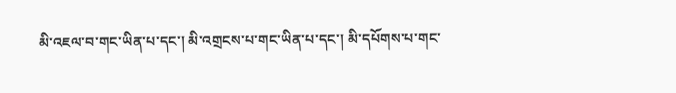མི་འཇལ་བ་གང་ཡིན་པ་དང་། མི་འགྲངས་པ་གང་ཡིན་པ་དང་། མི་དཔོགས་པ་གང་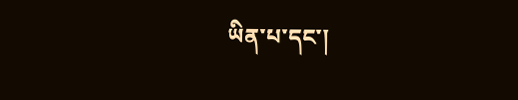ཡིན་པ་དང་།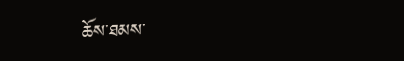ཆོས་ཐམས་